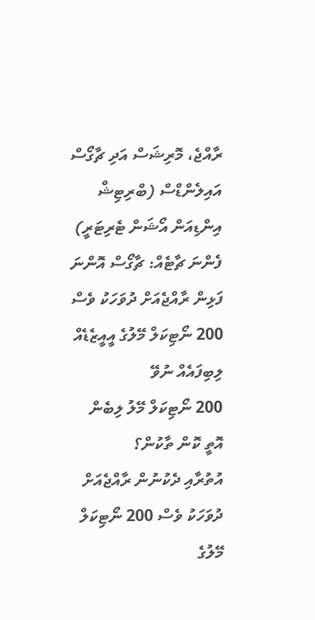ރާއްޖެ، މޮރިޝަސް އަދި ޗާގޯސް އައިލެންޑްސް (ބްރިޓިޝް އިންޑިއަން އޯޝަން ޓެރިޓަރީ) ފެންނަ ޗާޓެއް: ޗާގޯސް އޮންނަ ފަޅިން ރާއްޖެއަށް ދުވަހަކު ވެސް 200 ނޯޓިކަލް މޭލުގެ އީއީޒެޑެއް ލިބިފައެއް ނުވޭ
200 ނޯޓިކަލް މޭލު ލިބެން އޮތީ ކޮން ތާކުން؟
އުތުރާއި ދެކުނުން ރާއްޖެއަށް ދުވަހަކު ވެސް 200 ނޯޓިކަލް މޭލުގެ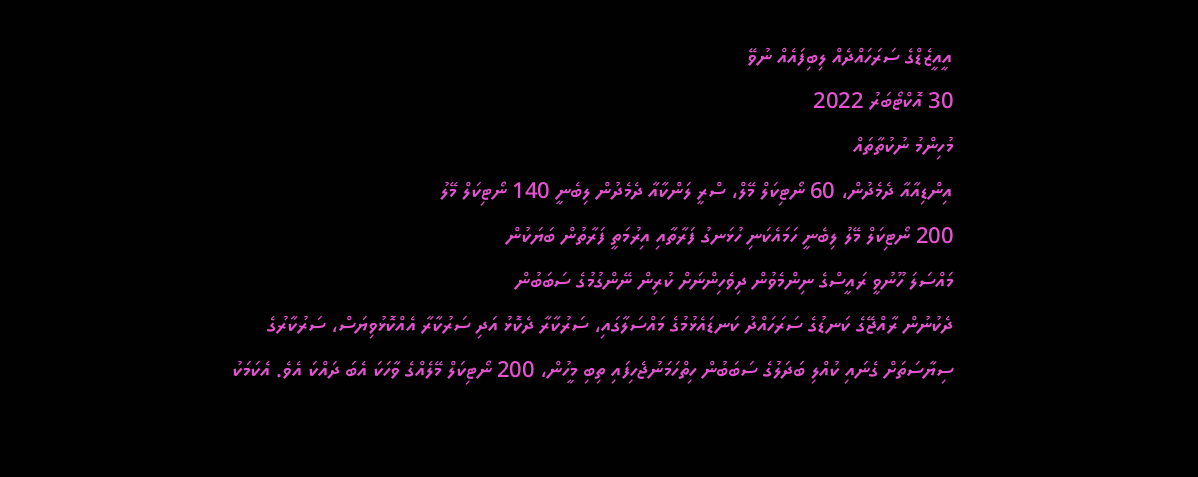އީއީޒެޑްގެ ސަރަހައްދެއް ލިބިފައެއް ނުވޭ
30 އޮކްޓޯބަރު 2022
މުހިންމު ނުކުތާތައް
އިންޑިއާއާ ދެމެދުން، 60 ނޯޓިކަލް މޭލް، ސްރީ ލަންކާއާ ދެމެދުން ލިބެނީ 140 ނޯޓިކަލް މޭލު
200 ނޯޓިކަލް މޭލު ލިބެނީ ހަމައެކަނި ހުޅަނގު ފަރާތާއި އިރުމަތީ ފަރާތުން ބަޔަކުން
މައްސަލަ ހޫނުވީ ރައީސްގެ ނިންމެވުން ދިވެހިންނަށް ކުރިން ނޭންގުމުގެ ސަބަބުން
ދެކުނުން ރާއްޖޭގެ ކަނޑުގެ ސަރަހައްދު ކަނޑައެޅުމުގެ މައްސަލާގައި، ސަރުކާރާ ދެކޮޅު އަދި ސަރުކާރާ އެއްކޮޅުވިޔަސް، ސަރުކާރުގެ ސިޔާސަތަށް ގެނައި ކުއްލި ބަދަލުގެ ސަބަބުން ހިތްހަމަނުޖެހިފައި ތިބި މީހުން، 200 ނޯޓިކަލް މޭލެއްގެ ވާހަކަ އެބަ ދައްކަ އެވެ. އެކަމަކު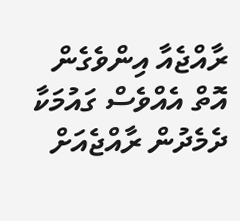ރާއްޖެއާ އިންވެގެން އޮތް އެއްވެސް ގައުމަކާ ދެމެދުން ރާއްޖެއަށް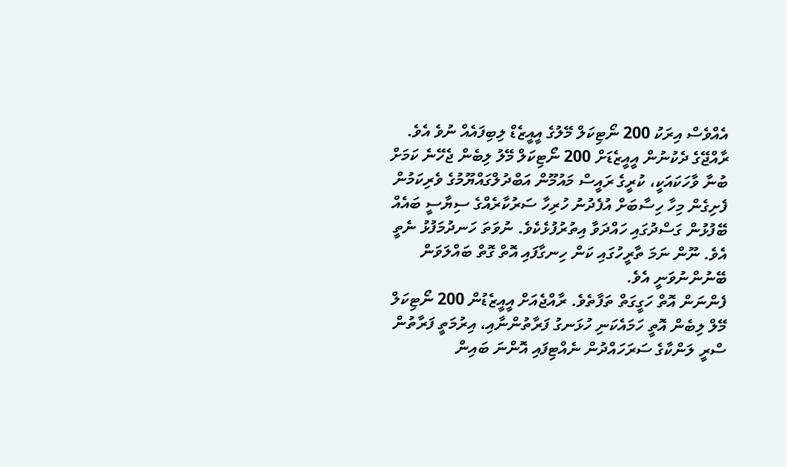އެއްވެސް އިރަކު 200 ނޯޓިކަލް މޭލުގެ އީއީޒެޑް ލިބިފައެއް ނުވެ އެވެ.
ރާއްޖޭގެ ދެކުނުން އީއީޒެޑަށް 200 ނޯޓިކަލް މޭލު ލިބެން ޖެހޭނެ ކަމަށް ބުނާ ވާހަކައަކީ، ކުރީގެ ރައީސް މައުމޫން އަބްދުލްގައްޔޫމުގެ ވެރިކަމުން ފެށިގެން މިހާ ހިސާބަށް އުފެދުނު ހުރިހާ ސަރުކާރެއްގެ ސިޔާސީ ބައެއް ބޭފުޅުން ގަސްދުގައި ހައްދަވާ އިތުރުފުޅެކެވެ. ނުވަތަ ހަނދުމަފުޅު ނެތީ އެވެ. ނޫން ނަމަ ތާރީހުގައި ކަން ހިނގާފައި އޮތް ގޮތް ބައްލަވަން ބޭނުންނުވަނީ އެވެ.
ފެންނަން އޮތް ހަގީގަތް ތަފާތެވެ. ރާއްޖެއަށް އީއީޒެޑުން 200 ނޯޓިކަލް މޭލް ލިބެން އޮތީ ހަމައެކަނި ހުޅަނގު ފަރާތުންނާއި، އިރުމަތީ ފަރާތުން ސްރީ ލަންކާގެ ސަރަހައްދުން ނެއްޓިފައި އޮންނަ ބައިން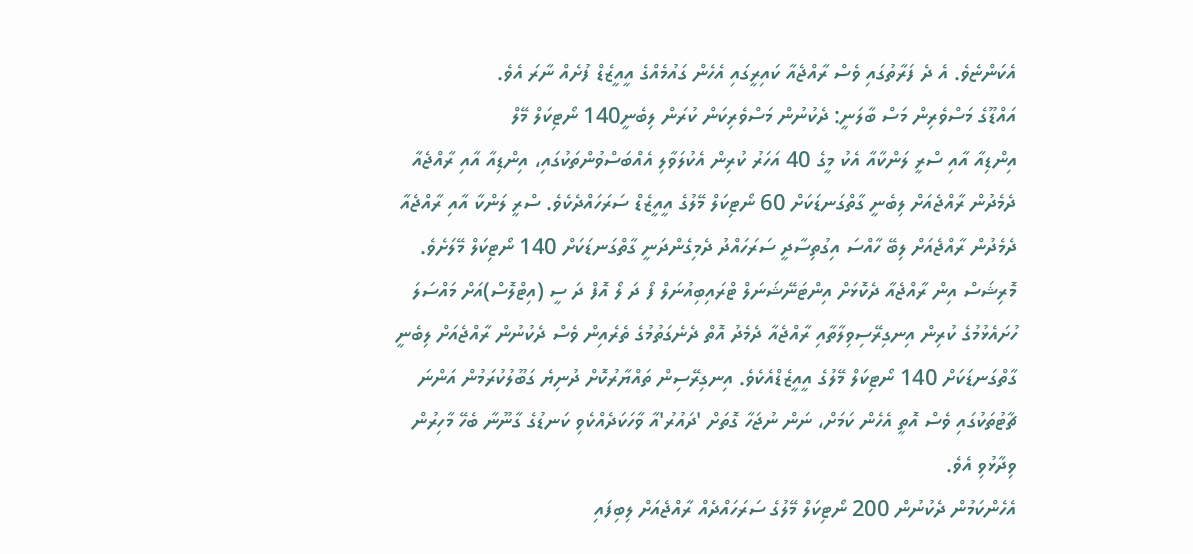އެކަންޏެވެ. އެ ދެ ފަރާތުގައި ވެސް ރާއްޖެއާ ކައިރީގައި އެހެން ގައުމެއްގެ އީއީޒެޑް ފުށެއް ނާރަ އެވެ.
އައްޑޫގެ މަސްވެރިން މަސް ބާލަނީ: ދެކުނުން މަސްވެރިކަން ކުރަން ލިބެނީ140 ނޯޓިކަލް މޭލް
އިންޑިއާ އާއި ސްރީ ލަންކާއާ އެކު މީގެ 40 އަހަރު ކުރިން އެކުލަވާލި އެއްބަސްވުންތަކުގައި، އިންޑިއާ އާއި ރާއްޖެއާ ދެމެދުން ރާއްޖެއަށް ލިބެނީ ގާތްގަނޑަކަށް 60 ނޯޓިކަލް މޭލުގެ އީއީޒެޑް ސަރަހައްދެކެވެ. ސްރީ ލަންކާ އާއި ރާއްޖެއާ ދެމެދުން ރާއްޖެއަށް ލިބޭ ހާއްސަ އިގުތިސާދީ ސަރަހައްދު ދެމިގެންދަނީ ގާތްގަނޑަކަށް 140 ނޯޓިކަލް މޭލަށެވެ.
މޮރިޝަސް އިން ރާއްޖެއާ ދެކޮޅަށް އިންޓަނޭޝަނަލް ޓްރައިބިއުނަލް ފޯ ދަ ލޯ އޮފް ދަ ސީ (އިޓްލޮސް)އަށް މައްސަލަ ހުށައެޅުމުގެ ކުރިން އިނގިރޭސިވިލާތާއި ރާއްޖެއާ ދެމެދު އޮތް ދެނެގަތުމުގެ ތެރެއިން ވެސް ދެކުނުން ރާއްޖެއަށް ލިބެނީ ގާތްގަނޑަކަށް 140 ނޯޓިކަލް މޭލުގެ އީއީޒެޑްއެކެވެ. އިނގިރޭސިން ތައްޔާރުކޮށް ދުނިޔެ ގަބޫލުކުރަމުން އަންނަ ޗާޓުތަކުގައި ވެސް އޮތީ އެހެން ކަމަށް، ނަން ނުޖަހާ ގޮތަށް 'ދައުރު'އާ ވާހަކަދެއްކެވި ކަނޑުގެ ގާނޫނާ ބެހޭ މާހިރުން ވިދާޅުވި އެވެ.
އެހެންކަމުން ދެކުނުން 200 ނޯޓިކަލް މޭލުގެ ސަރަހައްދެއް ރާއްޖެއަށް ލިބިފައި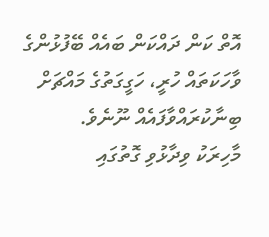އޮތް ކަން ދައްކަން ބައެއް ބޭފުޅުންގެ ވާހަކަތައް ހުރީ، ހަގީގަތުގެ މައްޗަށް ބިނާކުރައްވާފައެއް ނޫނެވެ.
މާހިރަކު ވިދާޅުވި ގޮތުގައި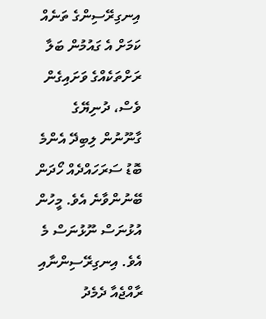އިނގިރޭސިންގެ ތަނެއް ކަމަށް އެ ގައުމުން ބަލާ ރަށްތަކެއްގެ ވަށައިގެން ވެސް، ދުނިޔޭގެ ގާނޫނުން ލިބިދޭ އެންމެ ބޮޑު ސަރަހައްދެއް ހޯދަން ބޭނުންވާނެ އެވެ. މީހުން އުޅުނަސް ނޫޅުނަސް މެ އެވެ. އިނގިރޭސިންނާއި ރާއްޖެއާ ދެމެދު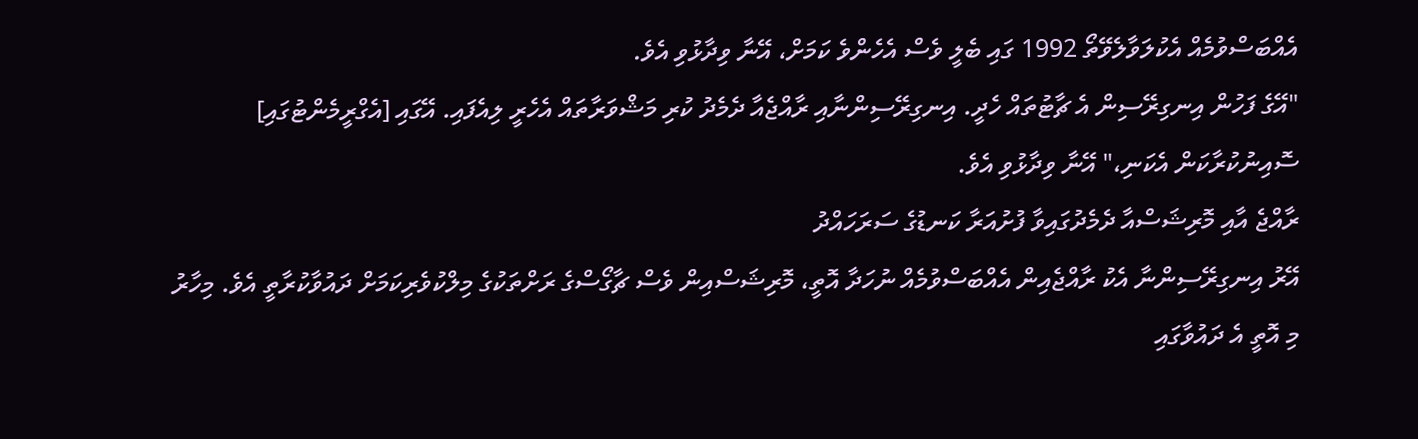އެއްބަސްވުމެއް އެކުލަވާލެވޭތޯ 1992 ގައި ބެލީ ވެސް އެހެންވެ ކަމަށް، އޭނާ ވިދާޅުވި އެވެ.
"އޭގެ ފަހުން އިނގިރޭސިން އެ ޗާޓުތައް ހެދީ. އިނގިރޭސިންނާއި ރާއްޖެއާ ދެމެދު ކުރި މަޝްވަރާތައް އެހެރީ ލިއެފައި. އޭގައި [އެގްރީމެންޓުގައި] ސޮއިނުކުރާކަން އެކަނި،" އޭނާ ވިދާޅުވި އެވެ.
ރާއްޖެ އާއި މޮރިޝަސްއާ ދެމެދުގައިވާ ފުށުއަރާ ކަނޑުގެ ސަރަހައްދު
އޭރު އިނގިރޭސިންނާ އެކު ރާއްޖެއިން އެއްބަސްވުމެއް ނުހަދާ އޮތީ، މޮރިޝަސްއިން ވެސް ޗާގޯސްގެ ރަށްތަކުގެ މިލްކުވެރިކަމަށް ދައުވާކުރާތީ އެވެ. މިހާރު މި އޮތީ އެ ދައުވާގައި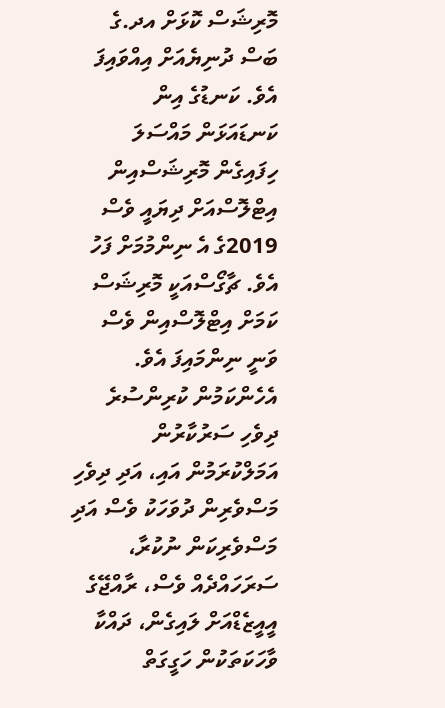މޮރިޝަސް ކޮޅަށް އދ.ގެ ބަސް ދުނިޔެއަށް އިއްވައިފަ އެވެ. ކަނޑުގެ އިން ކަނޑައަޅަން މައްސަލަ ހިފައިގެން މޮރިޝަސްއިން އިޓްލޮސްއަށް ދިޔައީ ވެސް 2019ގެ އެ ނިންމުމަށް ފަހު އެވެ. ޗާގޯސްއަކީ މޮރިޝަސް ކަމަށް އިޓްލޮސްއިން ވެސް ވަނީ ނިންމައިފަ އެވެ. އެހެންކަމުން ކުރިންސުރެ ދިވެހި ސަރުކާރުން އަމަލްކުރަމުން އައި، އަދި ދިވެހި މަސްވެރިން ދުވަހަކު ވެސް އަދި މަސްވެރިކަން ނުކުރާ، ސަރަހައްދެއް ވެސް، ރާއްޖޭގެ އީއީޒެޑްއަށް ލައިގެން، ދައްކާ ވާހަކަތަކުން ހަގީގަތް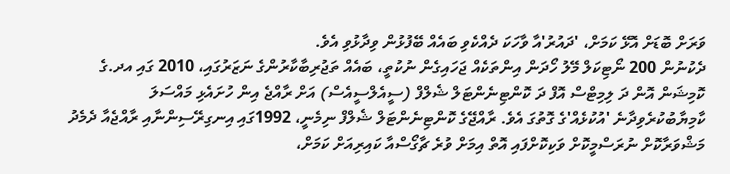ވަރަށް ބޮޑަށް އޮޅޭ ކަމަށް، 'ދައުރު'އާ ވާހަކަ ދެއްކެވި ބައެއް ބޭފުޅުން ވިދާޅުވި އެވެ.
ދެކުނުން 200 ނޯޓިކަލް މޭލު ހޯދަން އިންތަކެއް ޖަހައިގެން ނުކުތީ، ބައެއް ތަޖުރިބާކާރުންގެ ނަޒަރުގައި، 2010 ގައި އދ.ގެ ކޮމިޝަން އޮން ދަ ލިމިޓްސް އޮފް ދަ ކޮންޓިނެންޓަލް ޝެލްފް (ސީއެލްސީއެސް) އަށް ރާއްޖެ އިން ހުށައެޅި މައްސަލަ ކާމިޔާބުކުރެވިދާނެ 'އުކުޅެއް'ގެ ގޮތުގަ އެވެ. ރާއްޖޭގެ ކޮންޓިނެންޓަލް ޝެލްފް ނިމެނީ، 1992ގައި އިނގިރޭސިންނާއި ރާއްޖެއާ ދެމެދު މަޝްވަރާކޮށް ނުރަސްމީކޮށް ވަކިކޮށްފައި އޮތް އިމަށް ވުރެ ޗާގޯސްއާ ކައިރިއަށް ކަމަށް،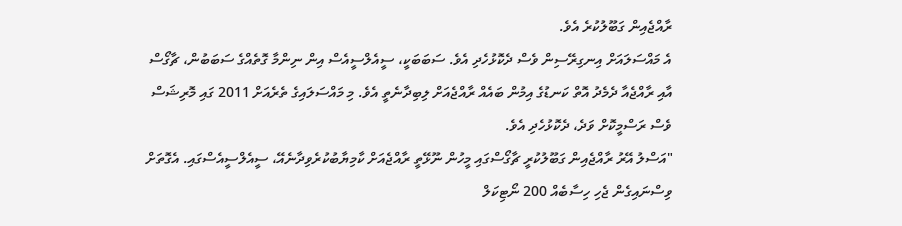ރާއްޖެއިން ގަބޫލުކުރެ އެވެ.
އެ މައްސަލައަށް އިނގިރޭސިން ވެސް ދެކޮޅުހެދި އެވެ. ސަބަބަކީ، ސީއެލްސީއެސް އިން ނިންމާ ގޮތެއްގެ ސަބަބުން، ޗާގޯސް އާއި ރާއްޖެއާ ދެމެދު އޮތް ކަނޑުގެ އިމުން ބައެއް ރާއްޖެއަށް ލިބިދާނެތީ އެވެ. މި މައްސަލައިގެ ތެރެއަށް 2011 ގައި މޮރިޝަސް ވެސް ރަސްމީކޮށް ވަދެ، ދެކޮޅުހެދި އެވެ.
"އަސްލު އޭރު ރާއްޖެއިން ގަބޫލުކުރީ ޗާގޯސްގައި މީހުން ނޫޅޭތީ ރާއްޖެއަށް ކާމިޔާބުކުރެވިދާނެއޭ، ސީއެލްސީއެސްގައި. އެގޮތަށް ވިސްނައިގެން ޖެހި ހިސާބެއް 200 ނޯޓިކަލް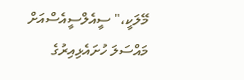މޭލަކީ،" ސީއެލްސީއެސްއަށް މައްސަލަ ހުށައެޅިއިރުގެ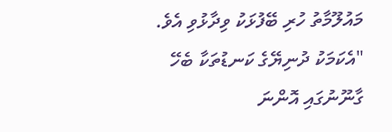މައުލޫމާތު ހުރި ބޭފުޅަކު ވިދާޅުވި އެވެ.
"އެކަމަކު ދުނިޔޭގެ ކަނޑުތަކާ ބެހޭ ގާނޫނުގައި އޮންނަ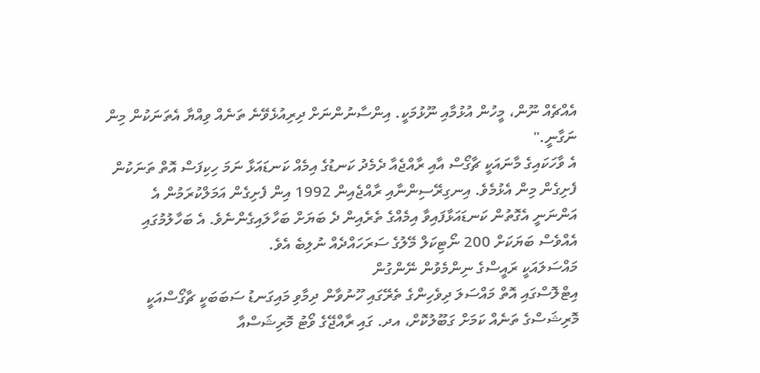އެއްޗެއް ނޫން، މީހުން އުޅުމާއި ނޫޅުމަކީ. އިންސާނުންނަށް ދިރިއުޅެވޭނެ ތަނެއް ވިއްޔާ އެތަނަކުން މިން ނަގާނީ."
އެ ވާހަކައިގެ މާނައަކީ ޗާގޯސް އާއި ރާއްޖެއާ ދެމެދު ކަނޑުގެ އިމެއް ކަނޑައަޅާ ނަމަ ހިކިފަސް އޮތް ތަނަކުން ފެށިގެން މިން އެޅުމެވެ. އިނގިރޭސިންނާއި ރާއްޖެއިން 1992 އިން ފެށިގެން އަމަލްކުރަމުން އެ އަންނަނީ އެގޮތުން ކަނޑައަޅާފައިވާ އިމެއްގެ ތެރެއިން ދެ ބަޔަށް ބަހާލައިގެންނެވެ. އެ ބަހާލުމުގައި އެއްވެސް ބަޔަކަށް 200 ނޯޓިކަލް މޭލުގެ ސަރަހައްދެއް ނުލިބެ އެވެ.
މައްސަލައަކީ ރައީސްގެ ނިންމެވުން ނޭންގުން
އިޓްލޮސްގައި އޮތް މައްސަލަ ދިވެހިންގެ ތެރޭގައި ހޫނުވާން ދިމާވި މައިގަނޑު ސަބަބަކީ ޗާގޯސްއަކީ މޮރިޝަސްގެ ތަނެއް ކަމަށް ގަބޫލުކޮށް، އދ. ގައި ރާއްޖޭގެ ވޯޓު މޮރިޝަސްއާ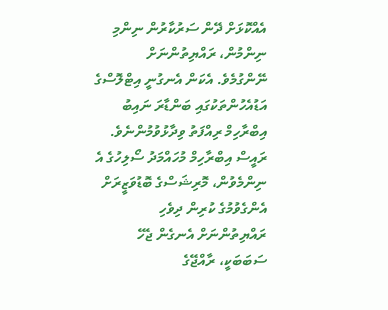އެއްކޮޅަށް ދޭން ސަރުކާރުން ނިންމި ނިންމުން، ރައްޔިތުންނަށް ނޭންގުމެވެ. އެކަން އެނގުނީ އިޓްލޮސްގެ އަޑުއެހުންތަކުގައި ބަންޑާރަ ނައިބު އިބްރާހިމް ރިއްފަތު ވިދާޅުވުމުންނެވެ.
ރައީސް އިބްރާހިމް މުހައްމަދު ސޯލިހުގެ އެ ނިންމެވުން، މޮރިޝަސްގެ ބޮޑުވަޒީރަށް އެންގެވުމުގެ ކުރިން ދިވެހި ރައްޔިތުންނަށް އެނގެން ޖެހޭ ސަބަބަކީ، ރާއްޖޭގެ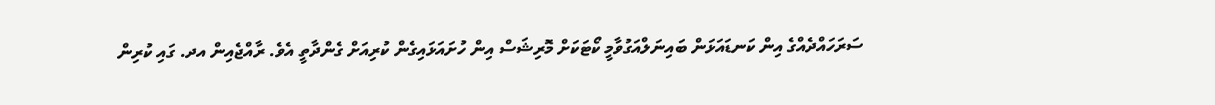ސަރަހައްދެއްގެ އިން ކަނޑައަޅަން ބައިނަލްއަގުވާމީ ކޯޓަކަށް މޮރިޝަސް އިން ހުށައަޅައިގެން ކުރިއަށް ގެންދާތީ އެވެ. ރާއްޖެއިން އދ. ގައި ކުރިން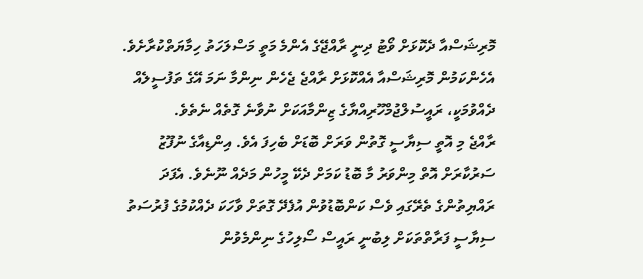މޮރިޝަސްއާ ދެކޮޅަށް ވޯޓު ދިނީ ރާއްޖޭގެ އެންމެ މަތީ މަސްލަހަތު ހިމާޔަތްކުރާށެވެ. އެހެންކަމުން މޮރިޝަސްއާ އެއްކޮޅަށް ރާއްޖެ ޖެހެން ނިންމާ ނަމަ އޭގެ ތަފުސީލެއް ދެއްވުމަކީ، ރައީސުލްޖުމްހޫރިއްޔާގެ ޒިންމާއަކަށް ނުވާނެ ގޮތެއް ނެތެވެ.
ރާއްޖެ މި އޮތީ ސިޔާސީ ގޮތުން ވަރަށް ބޮޑަށް ބެހިފަ އެވެ. އިންޑިއާގެ ނުފޫޒު ސަރުކާރަށް އޮތް މިންވަރު މާ ބޮޑު ކަމަށް ދެކޭ މީހުން މަދެއް ނޫނެވެ. އެފަދަ ރައްޔިތުންގެ ތެރޭގައި ވެސް ކަންބޮޑުވުން އުފެދޭ ގޮތަށް ވާހަކަ ދެއްކުމުގެ ފުރުސަތު ސިޔާސީ ފަރާތްތަކަށް ލިބުނީ ރައީސް ސޯލިހުގެ ނިންމެވުން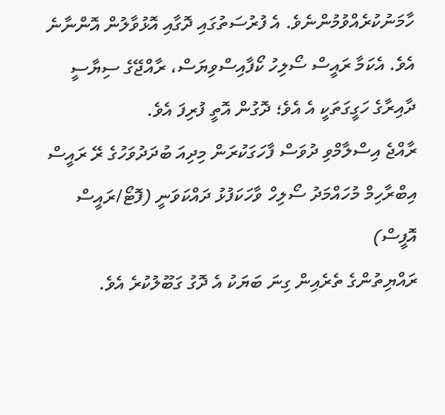ހާމަނުކުރެއްވުމުންނެވެ. އެ ފުރުސަތުގައި ދޮގާއި އޮޅުވާލުން އޮންނާނެ އެވެ. އެކަމާ ރައީސް ސޯލިހު ކޯފާއިސްވިޔަސް، ރާއްޖޭގެ ސިޔާސީ ދާއިރާގެ ހަގީގަތަކީ އެ އެވެ؛ ދޮގުން އޮތީ ފުރިފަ އެވެ.
ރާއްޖެ އިސްލާމްވި ދުވަސް ފާހަގަކުރަން މިދިއަ ބުދަދުވަހުގެ ރޭ ރައީސް އިބްރާހިމް މުހައްމަދު ސޯލިހް ވާހަކަފުޅު ދައްކަވަނީ (ފޮޓޯ/ރައީސް އޮފީސް)
ރައްޔިތުންގެ ތެރެއިން ގިނަ ބަޔަކު އެ ދޮގު ގަބޫލުކުރެ އެވެ.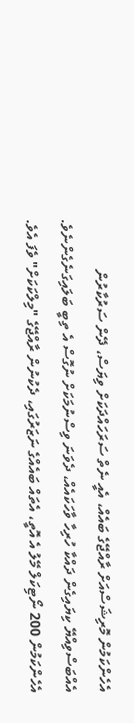އެހެންކަމުން މޮރިޝަސްއަށް ރާއްޖޭގެ ބައެއް، އެއީ ނެތް ސަރަހައްދަކަށް ވިޔަސް، ދޭން ސަރުކާރުން އެއްބަސްވިއްޔޭ ކިޔައިގެން ދައްކާ ހުރިހާ ވާހަކައެއް، ދެވަނަ ވިސްނުމަކަށް ނުގޮސް އެ ތިބީ ބަލައިގަނެގެންނެވެ. އެހެންކަމުން 200 ނޯޓިކަލް މޭލު އެ އޮތީ، އެތައް ބައެއްގެ ނަޒަރުގައި، ދެކުނުން ރާއްޖޭގެ "މިލްކަކަށް" ވެފަ އެވެ.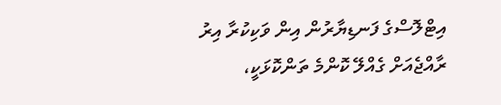އިޓްލޮސްގެ ފަނޑިޔާރުން އިން ވަކިކުރާ އިރު ރާއްޖެއަށް ގެއްލޭ ކޮންމެ ތަންކޮޅަކީ،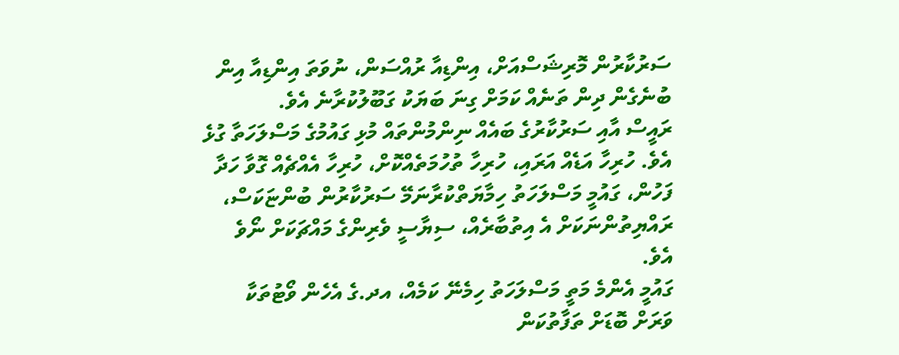ސަރުކާރުން މޮރިޝަސްއަށް، އިންޑިއާ ރުއްސަން، ނުވަތަ އިންޑިއާ އިން ބުނެގެން ދިން ތަނެއް ކަމަށް ގިނަ ބަޔަކު ގަބޫލުކުރާނެ އެވެ.
ރައީސް އާއި ސަރުކާރުގެ ބައެއް ނިންމުންތައް މުޅި ގައުމުގެ މަސްލަހަތާ ގުޅެ އެވެ. ހުރިހާ އަޑެއް އަރައި، ހުރިހާ ތުހުމަތެއްކޮށް، ހުރިހާ އެއްޗެއް ގޮވާ ހަދާ ފަހުން، ގައުމީ މަސްލަހަތު ހިމާޔަތްކުރާނަމޭ ސަރުކާރުން ބުންޏަކަސް، ރައްޔިތުންނަކަށް އެ އިތުބާރެއް، ސިޔާސީ ވެރިންގެ މައްޗަކަށް ނޯވެ އެވެ.
ގައުމީ އެންމެ މަތީ މަސްލަހަތު ހިމެނޭ ކަމެއް، އދ.ގެ އެހެން ވޯޓުތަކާ ވަރަށް ބޮޑަށް ތަފާތުކަން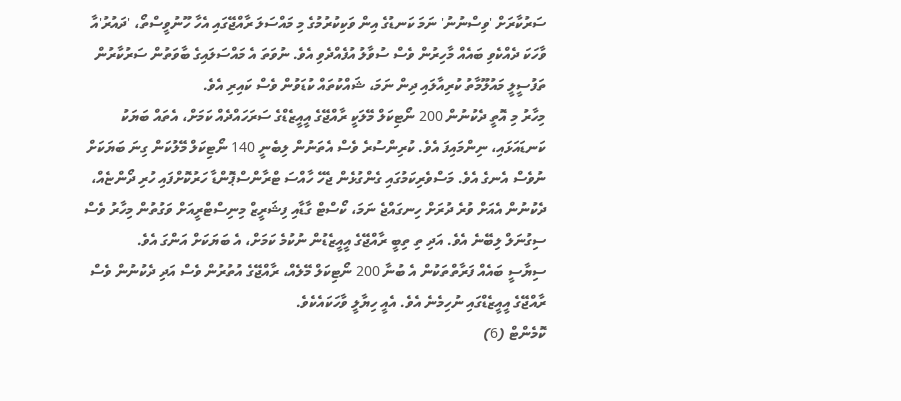ސަރުކާރަށް 'ވިސްނުނު' ނަމަ ކަނޑުގެ އިން ވަކިކުރުމުގެ މި މައްސަލަ ރާއްޖޭގައި އެހާ ހޫނުވީސްތޯ، 'ދައުރު'އާ ވާހަކަ ދެއްކެވި ބައެއް މާހިރުން ވެސް ސުވާލު އުފެއްދެވި އެވެ. ނުވަތަ އެ މައްސަލައިގެ ބާވަތުން ސަރުކާރުން ތަފުސީލީ މައުލޫމާތު ކުރިއާލައި ދިން ނަމަ، ޝައްކުތައް ކުޑަވުން ވެސް ކައިރި އެވެ.
މިހާރު މި އޮތީ ދެކުނުން 200 ނޯޓިކަލް މޭލަކީ ރާއްޖޭގެ އީއީޒެޑްގެ ސަރަހައްދެއް ކަމަށް، އެތައް ބަޔަކު ކަނޑައަޅައި، ނިންމައިފަ އެވެ. ކުރިންސުރެ ވެސް އެތަނުން ލިބެނީ 140 ނޯޓިކަލް މޭލުކަން ގިނަ ބަޔަކަށް ނުވެސް އެނގެ އެވެ. މަސްވެރިކަމުގައި ގެންގުޅެން ޖެހޭ ހާއްސަ ޓްރާންސްޕޮންޑާ ހަރުކޮށްފައި ހުރި ދޯންޏެއް، ދެކުނުން އެއަށް ވުރެ ދުރަށް ހިނގައްޖެ ނަމަ، ކޯސްޓް ގާޑާއި ފިޝަރީޒް މިނިސްޓްރީއަށް ވަގުތުން މިހާރު ވެސް ސިގުނަލް ލިބޭނެ އެވެ. އަދި ތި ތިބީ ރާއްޖޭގެ އީއީޒެޑުން ނުކުމެ ކަމަށް، އެ ބަޔަކަށް އަންގަ އެވެ.
ސިޔާސީ ބައެއް ފަރާތްތަކުން އެ ބުނާ 200 ނޯޓިކަލް މޭލެއް، ރާއްޖޭގެ އުތުރުން ވެސް އަދި ދެކުނުން ވެސް ރާއްޖޭގެ އީއީޒެޑްގައި ނުހިމެނެ އެވެ. އެއީ ހިޔާލީ ވާހަކައެކެވެ.
ކޮމެންޓް (6)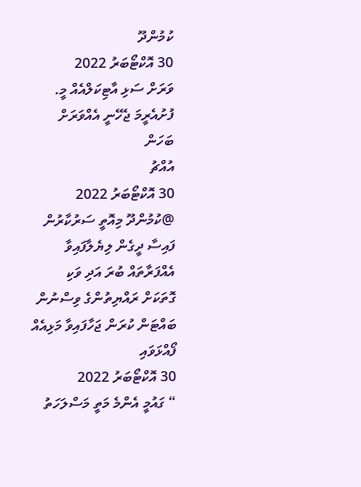ކުމުންދޫ
30 އޮކްޓޯބަރު 2022
ވަރަށް ސަޅި އާޓިކަލްއެއް މީ. ފުށުއެރީމަ ޖެހޭނީ އެއްވަރަށް ބަހަން
އުއްޗު
30 އޮކްޓޯބަރު 2022
@ކުމުންދޫ މިއޮތީ ސަރުކާރުން ފައިސާ ދީގެން ލިޔެލާފައިވާ އެއްފަރާތައް ބުރަ އަދި ވަކި ގޮތަކަށް ރައްޔިތުންގެ ވިސްނުން ބައްޓަން ކުރަން ޖަހާފައިވާ މަޅިއެއް
ފޯއްޅަވައި
30 އޮކްޓޯބަރު 2022
“ ގައުމީ އެންމެ މަތީ މަސްލަހަތު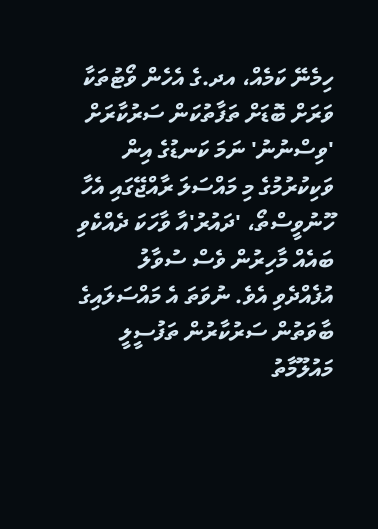ހިމެނޭ ކަމެއް، އދ.ގެ އެހެން ވޯޓުތަކާ ވަރަށް ބޮޑަށް ތަފާތުކަން ސަރުކާރަށް 'ވިސްނުނު' ނަމަ ކަނޑުގެ އިން ވަކިކުރުމުގެ މި މައްސަލަ ރާއްޖޭގައި އެހާ ހޫނުވީސްތޯ، 'ދައުރު'އާ ވާހަކަ ދެއްކެވި ބައެއް މާހިރުން ވެސް ސުވާލު އުފެއްދެވި އެވެ. ނުވަތަ އެ މައްސަލައިގެ ބާވަތުން ސަރުކާރުން ތަފުސީލީ މައުލޫމާތު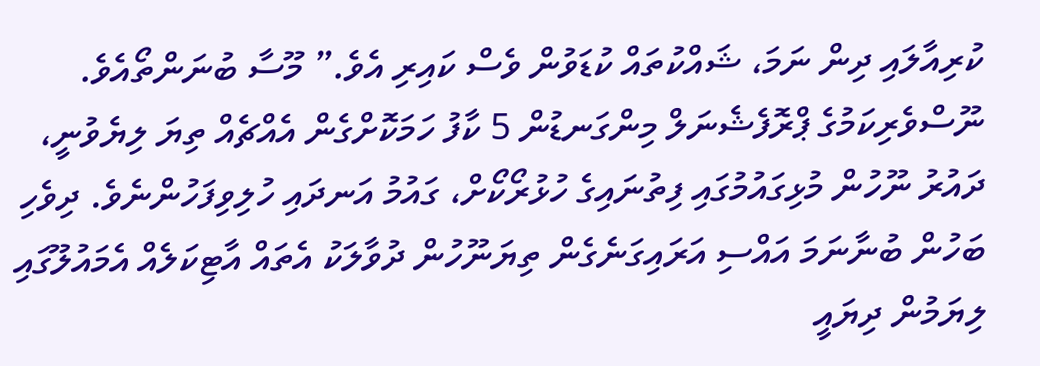ކުރިއާލައި ދިން ނަމަ، ޝައްކުތައް ކުޑަވުން ވެސް ކައިރި އެވެ.” މޫސާ ބުނަންތޯއެވެ. ނޫސްވެރިކަމުގެ ޕްރޮފެޝެނަލް މިންގަނޑުން 5 ކާފު ހަމަކޮށްގެން އެއްޗެއް ތިޔަ ލިޔެވުނީ، ދައުރު ނޫހުން މުޅިގައުމުގައި ފިތުނައިގެ ހުޅުރޯކޯށް، ގައުމު އަނދައި ހުލިވިފަހުންނެވެ. ދިވެހި ބަހުން ބުނާނަމަ އައްސި އަރައިގަނެގެން ތިޔަނޫހުން ދުވާލަކު އެތައް އާޓިކަލެއް އެމައުލޫގައި ލިޔަމުން ދިޔައީ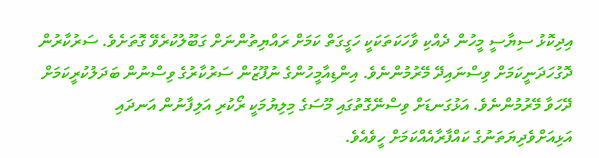އިދިކޮޅު ސިޔާސީ މީހުން ދެއްކި ވާހަކަތަކަކީ ހަގީގަތް ކަމަށް ރައްޔިތުންނަށް ގަބޫލުކުރެވޭ ގޮތަށެވެ. ސަރުކާރުން ދޮގުހަދަނީކަމަށް ވިސްނައިދޭ މޭރުމުންނެވެ. އިންޑިއާމީހުންގެ ނުފޫޒުން ސަރުކާރުގެ ވިސްނުން ބަދަލުކުރީކަމަށް ދޭހަވާ މޭރުމުންނެވެ. އަޅުގަނޑަށް ވިސްނޭގޮތުގައި މޫސަގެ މިލިޔުމަކީ ރޯކުރި އަލިފާނުން އަނދައި އަޅިއަށްވެދިޔަތަނުގެ ކައްފާރާއެއްކަމަށް ހީވެއެވެ.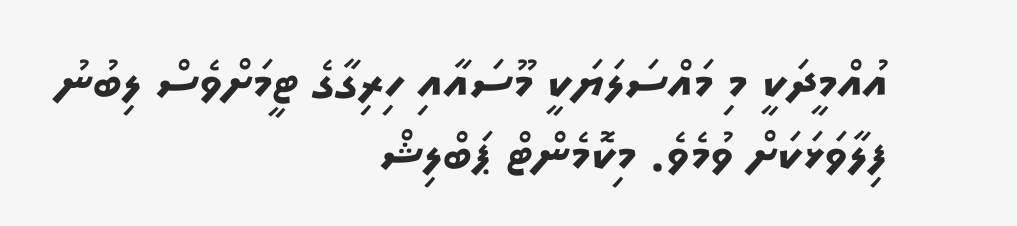އުއްމީދަކީ މި މައްސަލަޔަކީ މޫސައާއި ހިރިގާގެ ޓީމަށްވެސް ލިބުނު ފިލާވަޅަކަށް ވުމެވެ. މިކޮމެންޓް ޕަބްލިޝް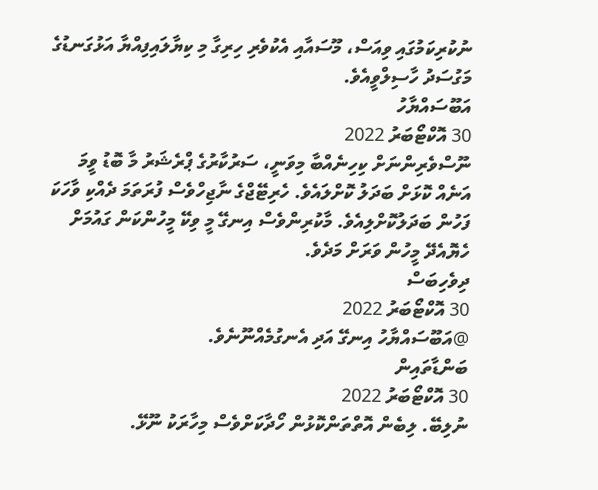ނުކުރިކަމުގައި ވިއަސް، މޫސައާއި އެކުވެރި ހިރިގާ މި ކިޔާލައިފިއްޔާ އަޅުގަނޑުގެ މަގުސަދު ހާސިލްވީއެވެ.
އަބޫސައްޔާހު
30 އޮކްޓޯބަރު 2022
ނޫސްވެރިންނަށް ކިހިނެއްބާ މިވަނީ، ސަރުކާރުގެ ޕްރެޝަރު މާ ބޮޑު ވީމަ އަނެއް ކޮޅަށް ބަދަލު ކޮށްލައެވެ. ހެރިޓޭޖްގެ ނާޖިހްވެސް ފުރަތަމަ ދެއްކި ވާހަކަ ފަހުން ބަދަލުކޮށްލިއެވެ. މާކުރިންވެސް އިނގޭ މީ ވިކޭ މީހުންކަން ގައުމަށް ހެޔޮއެދޭ މީހުން ވަރަށް މަދެވެ.
ދިވެހިބަސް
30 އޮކްޓޯބަރު 2022
@އަބޫސައްޔާހު އިނގޭ އަދި އެނގުމެއްނޫނެވެ.
ބަންޑާތައިން
30 އޮކްޓޯބަރު 2022
ނުލިބޭ. ލިބެން އޮތްތަންކޮޅުން ހޯދާކަށްވެސް މިހާރަކު ނޫޅޭ.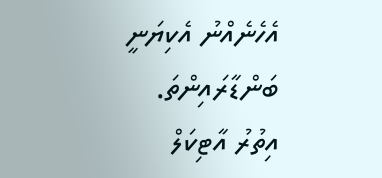އެހެނެއްނު އެކިޔަނީ ބަންޑާރައިންތަ.
އިތުރު އާޓިކަލް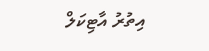އިތުރު އާޓިކަލް